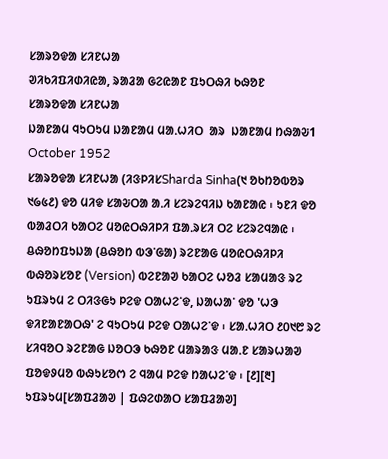ᱥᱟᱨᱚᱫᱟ ᱥᱤᱱᱦᱟ
ᱣᱤᱠᱤᱯᱤᱰᱤᱭᱟ, ᱨᱟᱲᱟ ᱜᱮᱭᱟᱱ ᱯᱩᱛᱷᱤ ᱠᱷᱚᱱ
ᱥᱟᱨᱚᱫᱟ ᱥᱤᱱᱦᱟ
ᱡᱟᱱᱟᱢ ᱧᱩᱛᱩᱢ ᱡᱟᱱᱟᱢ ᱢᱟᱹᱦᱤᱛ  ᱟᱨ  ᱡᱟᱱᱟᱢ ᱴᱷᱟᱶ1 October 1952
ᱥᱟᱨᱚᱫᱟ ᱥᱤᱱᱦᱟ (ᱤᱝᱞᱤᱥSharda Sinha(᱑ ᱚᱠᱴᱚᱵᱚᱨ ᱑᱙᱕᱒) ᱫᱚ ᱢᱤᱫ ᱥᱟᱶᱛᱟ ᱟᱹᱤ ᱥᱮᱨᱮᱧᱤᱡ ᱠᱟᱱᱟᱭ ᱾ ᱩᱱᱤ ᱫᱚ ᱵᱟᱲᱛᱤ ᱠᱟᱛᱮ ᱢᱚᱭᱛᱷᱤᱞᱤ ᱯᱟᱹᱨᱥᱤ ᱛᱮ ᱥᱮᱨᱮᱧᱟᱭ ᱾ ᱪᱷᱚᱴᱯᱩᱡᱟ (ᱪᱷᱚᱴ ᱵᱳᱸᱜᱟ) ᱨᱮᱱᱟᱜ ᱢᱚᱭᱛᱷᱤᱞᱤ ᱵᱷᱚᱨᱥᱚᱱ (Version) ᱵᱮᱱᱟᱣ ᱠᱟᱛᱮ ᱦᱚᱲ ᱥᱟᱢᱟᱝ ᱨᱮ ᱩᱯᱨᱩᱢ ᱮ ᱛᱤᱝᱜᱩ ᱞᱮᱫ ᱛᱟᱦᱮᱸᱫ, ᱡᱟᱦᱟᱸ ᱫᱚ 'ᱦᱳ ᱫᱤᱱᱟᱱᱟᱛᱷ' ᱮ ᱧᱩᱛᱩᱢ ᱞᱮᱫ ᱛᱟᱦᱮᱸᱫ ᱾ ᱥᱟᱹᱦᱤᱛ ᱒᱐᱑᱘ ᱨᱮ ᱥᱤᱧᱚᱛ ᱨᱮᱱᱟᱜ ᱡᱚᱛᱳ ᱠᱷᱚᱱ ᱢᱟᱨᱟᱝ ᱢᱟᱹᱱ ᱥᱟᱨᱦᱟᱣ ᱯᱚᱫᱽᱢᱚ ᱵᱷᱩᱥᱚᱬ ᱮ ᱧᱟᱢ ᱞᱮᱫ ᱴᱟᱦᱮᱸᱫ ᱾ [᱒][᱓]
ᱩᱯᱨᱩᱢ[ᱥᱟᱯᱲᱟᱣ | ᱯᱷᱮᱰᱟᱛ ᱥᱟᱯᱲᱟᱣ]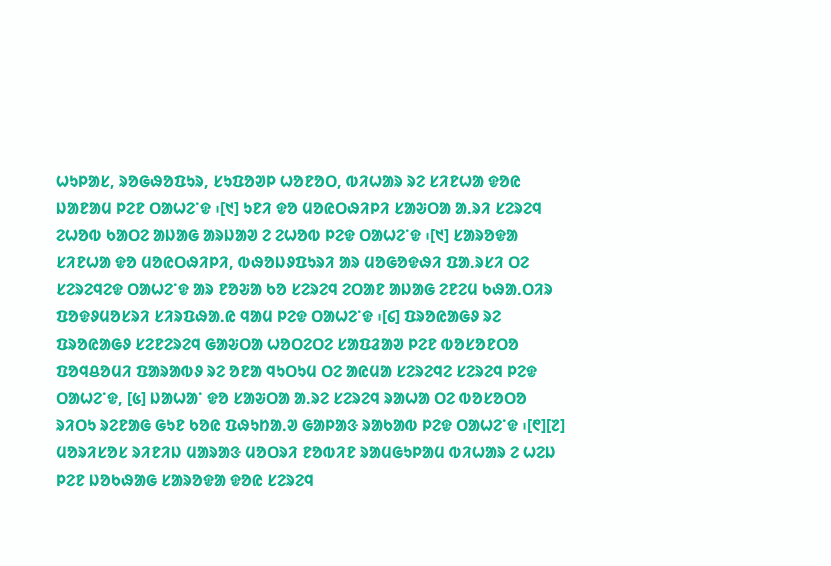ᱦᱩᱞᱟᱥ, ᱨᱚᱜᱷᱚᱯᱩᱨ, ᱥᱩᱯᱚᱣᱞ ᱦᱚᱱᱚᱛ, ᱵᱤᱦᱟᱨ ᱨᱮ ᱥᱤᱱᱦᱟ ᱫᱚᱭ ᱡᱟᱱᱟᱢ ᱞᱮᱱ ᱛᱟᱦᱮᱸᱫ ᱾[᱑] ᱩᱱᱤ ᱫᱚ ᱢᱚᱭᱛᱷᱤᱞᱤ ᱥᱟᱶᱛᱟ ᱟᱹᱨᱤ ᱥᱮᱨᱮᱧ ᱮᱦᱚᱵ ᱠᱟᱛᱮ ᱟᱡᱟᱜ ᱟᱨᱡᱟᱣ ᱮ ᱮᱦᱚᱵ ᱞᱮᱫ ᱛᱟᱦᱮᱸᱫ ᱾[᱑] ᱥᱟᱨᱚᱫᱟ ᱥᱤᱱᱦᱟ ᱫᱚ ᱢᱚᱭᱛᱷᱤᱞᱤ, ᱵᱷᱚᱡᱽᱯᱩᱨᱤ ᱟᱨ ᱢᱚᱜᱚᱫᱷᱤ ᱯᱟᱹᱨᱥᱤ ᱛᱮ ᱥᱮᱨᱮᱧᱮᱫ ᱛᱟᱦᱮᱸᱫ ᱟᱨ ᱱᱚᱶᱟ ᱠᱚ ᱥᱮᱨᱮᱧ ᱮᱛᱟᱱ ᱟᱡᱟᱜ ᱮᱱᱮᱢ ᱠᱷᱟᱹᱛᱤᱨ ᱯᱚᱫᱽᱢᱚᱥᱨᱤ ᱥᱤᱨᱯᱷᱟᱹᱭ ᱧᱟᱢ ᱞᱮᱫ ᱛᱟᱦᱮᱸᱫ ᱾[᱔] ᱯᱨᱚᱭᱟᱜᱽ ᱨᱮ ᱯᱨᱚᱭᱟᱜᱽ ᱥᱮᱱᱮᱨᱮᱧ ᱜᱟᱶᱛᱟ ᱦᱚᱛᱮᱛᱮ ᱥᱟᱯᱲᱟᱣ ᱞᱮᱱ ᱵᱚᱥᱚᱱᱛᱚ ᱯᱚᱧᱪᱚᱢᱤ ᱯᱟᱨᱟᱵᱽ ᱨᱮ ᱚᱱᱟ ᱧᱩᱛᱩᱢ ᱛᱮ ᱟᱭᱢᱟ ᱥᱮᱨᱮᱧᱮ ᱥᱮᱨᱮᱧ ᱞᱮᱫ ᱛᱟᱦᱮᱸᱫ, [᱕] ᱡᱟᱦᱟᱸ ᱫᱚ ᱥᱟᱶᱛᱟ ᱟᱹᱨᱮ ᱥᱮᱨᱮᱧ ᱨᱟᱦᱟ ᱛᱮ ᱵᱚᱥᱚᱛᱚ ᱨᱤᱛᱩ ᱨᱮᱱᱟᱜ ᱜᱩᱱ ᱠᱚᱭ ᱯᱷᱩᱴᱟᱹᱣ ᱜᱟᱞᱟᱝ ᱨᱟᱠᱟᱵ ᱞᱮᱫ ᱛᱟᱦᱮᱸᱫ ᱾[᱖][᱗] ᱢᱚᱨᱤᱥᱚᱥ ᱨᱤᱱᱤᱡ ᱢᱟᱨᱟᱝ ᱢᱚᱛᱨᱤ ᱱᱚᱵᱤᱱ ᱨᱟᱢᱜᱩᱞᱟᱢ ᱵᱤᱦᱟᱨ ᱮ ᱦᱮᱡ ᱞᱮᱱ ᱡᱚᱠᱷᱟᱜ ᱥᱟᱨᱚᱫᱟ ᱫᱚᱭ ᱥᱮᱨᱮᱧ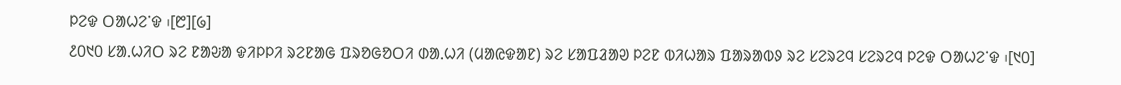ᱞᱮᱫ ᱛᱟᱦᱮᱸᱫ ᱾[᱘][᱙]
᱒᱐᱑᱐ ᱥᱟᱹᱦᱤᱛ ᱨᱮ ᱱᱟᱶᱟ ᱫᱤᱞᱞᱤ ᱨᱮᱱᱟᱜ ᱯᱨᱚᱜᱚᱛᱤ ᱰᱟᱹᱦᱤ (ᱢᱟᱭᱫᱟᱱ) ᱨᱮ ᱥᱟᱯᱲᱟᱣ ᱞᱮᱱ ᱵᱤᱦᱟᱨ ᱯᱟᱨᱟᱵᱽ ᱨᱮ ᱥᱮᱨᱮᱧ ᱥᱮᱨᱮᱧ ᱞᱮᱫ ᱛᱟᱦᱮᱸᱫ ᱾[᱑᱐]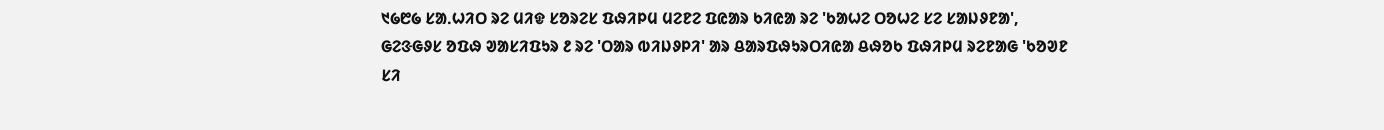᱑᱙᱘᱙ ᱥᱟᱹᱦᱤᱛ ᱨᱮ ᱢᱤᱫ ᱥᱚᱨᱮᱥ ᱯᱷᱤᱞᱢ ᱢᱮᱱᱮ ᱯᱭᱟᱨ ᱠᱤᱭᱟ ᱨᱮ 'ᱠᱟᱦᱮ ᱛᱚᱦᱮ ᱥᱮ ᱥᱟᱡᱽᱱᱟ', ᱜᱮᱝᱜᱽᱥ ᱚᱯᱷ ᱣᱟᱥᱤᱯᱩᱨ ᱒ ᱨᱮ 'ᱛᱟᱨ ᱵᱤᱡᱽᱞᱤ' ᱟᱨ ᱪᱟᱨᱯᱷᱩᱨᱛᱤᱭᱟ ᱪᱷᱚᱠ ᱯᱷᱤᱞᱢ ᱨᱮᱱᱟᱜ 'ᱠᱚᱣᱱ ᱥᱤ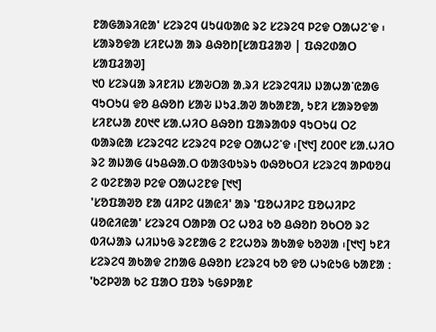ᱱᱟᱜᱟᱨᱤᱭᱟ' ᱥᱮᱨᱮᱧ ᱢᱩᱢᱵᱟᱭ ᱨᱮ ᱥᱮᱨᱮᱧ ᱞᱮᱫ ᱛᱟᱦᱮᱸᱫ ᱾
ᱥᱟᱨᱚᱫᱟ ᱥᱤᱱᱦᱟ ᱟᱨ ᱪᱷᱚᱴ[ᱥᱟᱯᱲᱟᱣ | ᱯᱷᱮᱰᱟᱛ ᱥᱟᱯᱲᱟᱣ]
᱑᱐ ᱥᱮᱨᱢᱟ ᱨᱤᱱᱤᱡ ᱥᱟᱶᱛᱟ ᱟᱹᱨᱤ ᱥᱮᱨᱮᱧᱤᱡ ᱡᱟᱦᱟᱸᱭᱟᱜ ᱧᱩᱛᱩᱢ ᱫᱚ ᱪᱷᱚᱴ ᱥᱟᱶ ᱡᱩᱲᱹᱟᱣ ᱟᱠᱟᱱᱟ, ᱩᱱᱤ ᱥᱟᱨᱚᱫᱟ ᱥᱤᱱᱦᱟ ᱒᱐᱑᱖ ᱥᱟᱹᱦᱤᱛ ᱪᱷᱚᱴ ᱯᱟᱨᱟᱵᱽ ᱧᱩᱛᱩᱢ ᱛᱮ ᱵᱟᱨᱭᱟ ᱥᱮᱨᱮᱧᱮ ᱥᱮᱨᱮᱧ ᱞᱮᱫ ᱛᱟᱦᱮᱸᱫ ᱾[᱑᱑] ᱒᱐᱐᱖ ᱥᱟᱹᱦᱤᱛ ᱨᱮ ᱟᱡᱟᱜ ᱢᱩᱪᱷᱟᱹᱛ ᱵᱟᱝᱵᱩᱨᱩ ᱵᱷᱚᱠᱛᱤ ᱥᱮᱨᱮᱧ ᱟᱞᱵᱚᱢ ᱮ ᱵᱮᱱᱟᱣ ᱞᱮᱫ ᱛᱟᱦᱮᱱᱫ [᱑᱑]
'ᱥᱚᱯᱟᱣᱚ ᱱᱟ ᱢᱤᱞᱮ ᱢᱟᱭᱤ' ᱟᱨ 'ᱯᱚᱦᱤᱞᱮ ᱯᱚᱦᱤᱞᱮ ᱢᱚᱭᱤᱭᱟ' ᱥᱮᱨᱮᱧ ᱛᱟᱞᱟ ᱛᱮ ᱦᱚᱲ ᱠᱚ ᱪᱷᱚᱴ ᱚᱠᱛᱚ ᱨᱮ ᱵᱤᱦᱟᱨ ᱦᱤᱡᱩᱜ ᱨᱮᱱᱟᱜ ᱮ ᱱᱮᱦᱚᱨ ᱟᱠᱟᱫ ᱠᱚᱣᱟ ᱾[᱑᱑] ᱩᱱᱤ ᱥᱮᱨᱮᱧ ᱟᱠᱟᱫ ᱮᱴᱟᱜ ᱪᱷᱚᱴ ᱥᱮᱨᱮᱧ ᱠᱚ ᱫᱚ ᱦᱩᱭᱩᱜ ᱠᱟᱱᱟ ᱺ 'ᱠᱮᱞᱣᱟ ᱠᱮ ᱯᱟᱛ ᱯᱚᱨ ᱩᱜᱽᱞᱟᱱ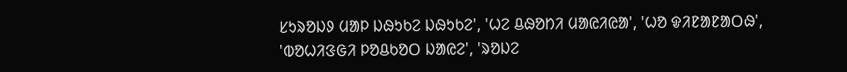ᱥᱩᱨᱚᱡᱽ ᱢᱟᱞ ᱡᱷᱩᱠᱮ ᱡᱷᱩᱠᱮ', 'ᱦᱮ ᱪᱷᱚᱴᱤ ᱢᱟᱭᱤᱭᱟ', 'ᱦᱚ ᱫᱤᱱᱟᱱᱟᱛᱷ', 'ᱵᱚᱦᱤᱝᱜᱤ ᱞᱚᱪᱠᱚᱛ ᱡᱟᱭᱮ', 'ᱨᱚᱡᱮ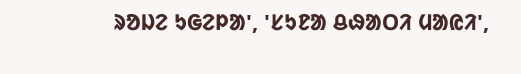ᱨᱚᱡᱮ ᱩᱜᱮᱞᱟ', 'ᱥᱩᱱᱟ ᱪᱷᱟᱛᱤ ᱢᱟᱭᱤ',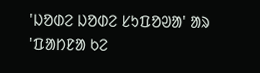'ᱡᱚᱰᱮ ᱡᱚᱰᱮ ᱥᱩᱯᱚᱣᱟ' ᱟᱨ 'ᱯᱟᱴᱱᱟ ᱠᱮ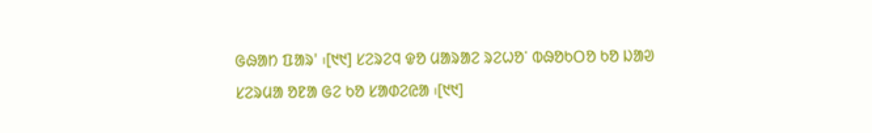ᱜᱷᱟᱴ ᱯᱟᱨ' ᱾[᱑᱑] ᱥᱮᱨᱮᱧ ᱫᱚ ᱢᱟᱨᱟᱮ ᱨᱮᱦᱚᱸ ᱵᱷᱚᱠᱛᱚ ᱠᱚ ᱡᱟᱣ ᱥᱮᱨᱢᱟ ᱚᱱᱟ ᱜᱮ ᱠᱚ ᱥᱟᱰᱮᱭᱟ ᱾[᱑᱑]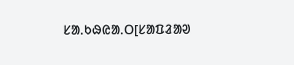ᱥᱟᱹᱠᱷᱭᱟᱹᱛ[ᱥᱟᱯᱲᱟᱣ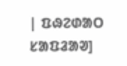| ᱯᱷᱮᱰᱟᱛ ᱥᱟᱯᱲᱟᱣ]